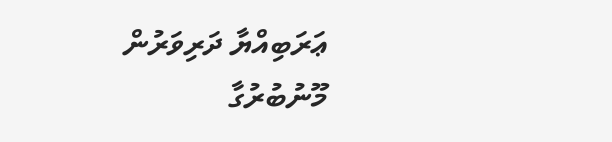ޢަރަބިއްޔާ ދަރިވަރުން މޫނުބުރުގާ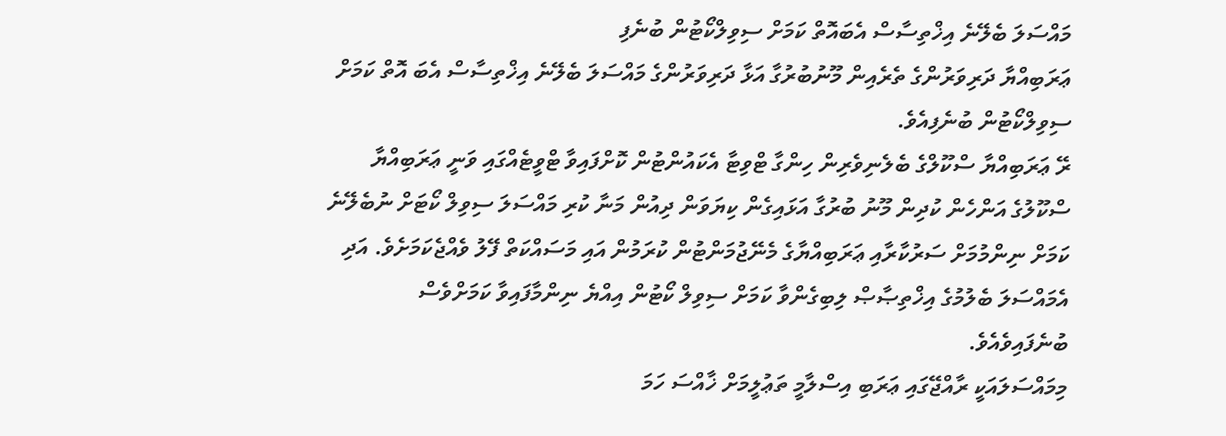މައްސަލަ ބެލޭނެ އިޚްތިސާސް އެބައޮތް ކަމަށް ސިވިލްކޯޓުން ބުނެފި
ޢަރަބިއްޔާ ދަރިވަރުންގެ ތެރެއިން މޫނުބުރުގާ އަޅާ ދަރިވަރުންގެ މައްސަލަ ބެލޭނެ އިޚްތިސާސް އެބަ އޮތް ކަމަށް ސިވިލްކޯޓުން ބުނެފިއެވެ.
ރޭ ޢަރަބިއްޔާ ސްކޫލްގެ ބެލެނިވެރިން ހިންގާ ޓްވިޓާ އެކައުންޓުން ކޮށްފައިވާ ޓްވީޓެއްގައި ވަނީ ޢަރަބިއްޔާ ސްކޫލުގެ އަންހެން ކުދިން މޫނު ބުރުގާ އަޅައިގެން ކިޔަވަން ދިއުން މަނާ ކުރި މައްސަލަ ސިވިލް ކޯޓަށް ނުބެލޭނެ ކަމަށް ނިންމުމަށް ސަރުކާރާއި ޢަރަބިއްޔާގެ މެނޭޖުމަންޓުން ކުރަމުން އައި މަސައްކަތް ފޭލު ވެއްޖެކަމަށެވެ. އަދި އެމައްސަލަ ބެލުމުގެ އިޚްތިޞާޞް ލިބިގެންވާ ކަމަށް ސިވިލް ކޯޓުން އިއްޔެ ނިންމާފައިވާ ކަމަށްވެސް ބުނެފައިވެއެވެ.
މިމައްސަލައަކީ ރާއްޖޭގައި ޢަރަބި އިސްލާމީ ތަޢުލީމަށް ޚާއްސަ ހަމަ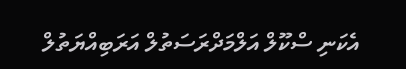އެކަނި ސްކޫލް އަލްމަދްރަސަތުލް އަރަބިއްޔަތުލް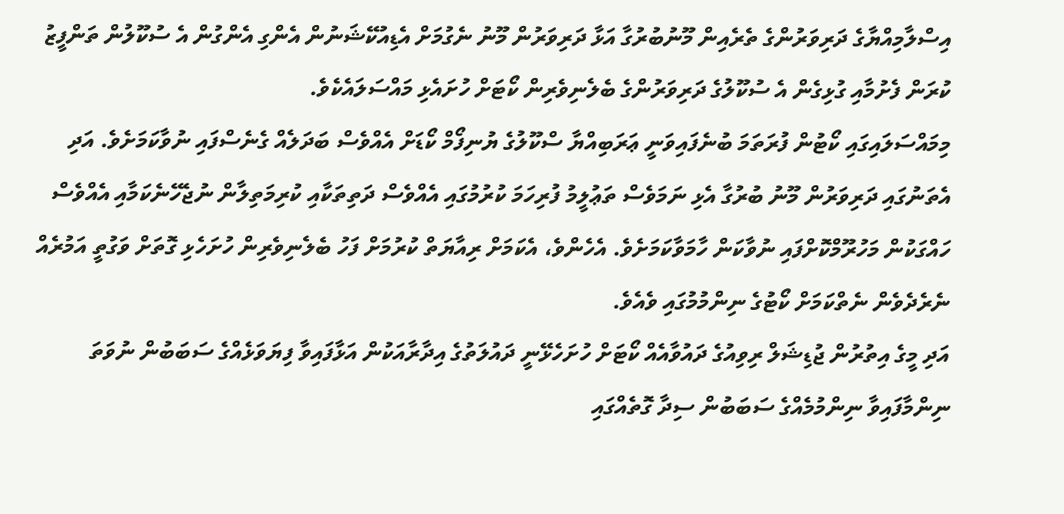އިސްލާމިއްޔާގެ ދަރިވަރުންގެ ތެރެއިން މޫނުބުރުގާ އަޅާ ދަރިވަރުން މޫނު ނެގުމަށް އެޑިއުކޭޝަނުން އެންގި އެންގުން އެ ސުކޫލުން ތަންފީޒު ކުރަން ފެށުމާއި ގުޅިގެން އެ ސުކޫލުގެ ދަރިވަރުންގެ ބެލެނިވެރިން ކޯޓަށް ހުށައެޅި މައްސަލައެކެވެ.
މިމައްސަލައިގައި ކޯޓުން ފުރަތަމަ ބުނެފައިވަނީ ޢަރަބިއްޔާ ސްކޫލުގެ ޔުނިފޯމް ކޯޑަށް އެއްވެސް ބަދަލެއް ގެނެސްފައި ނުވާކަމަށެވެ. އަދި އެތަނުގައި ދަރިވަރުން މޫނު ބުރުގާ އެޅި ނަމަވެސް ތަޢުލީމު ފުރިހަމަ ކުރުމުގައި އެއްވެސް ދަތިތަކާއި ކުރިމަތިލާން ނުޖެހޭނެކަމާއި އެއްވެސް ހައްގަކުން މަހުރޫމްކޮށްފައި ނުވާކަން ހާމަވާކަމަށެވެ. އެހެންވެ، އެކަމަށް ރިއާޔަތް ކުރުމަށް ފަހު ބެލެނިވެރިން ހުށަހެޅި ގޮތަށް ވަގުތީ އަމުރެއް ނެރެދެވެން ނެތްކަމަށް ކޯޓުގެ ނިންމުމުގައި ވެއެވެ.
އަދި މީގެ އިތުރުން ޖުޑިޝަލް ރިވިއުގެ ދައުވާއެއް ކޯޓަށް ހުށަހެޅޭނީ ދައުލަތުގެ އިދާރާއަކުން އަޅާފައިވާ ފިޔަވަޅެއްގެ ސަބަބުން ނުވަތަ ނިންމާފައިވާ ނިންމުމެއްގެ ސަބަބުން ސިދާ ގޮތެއްގައި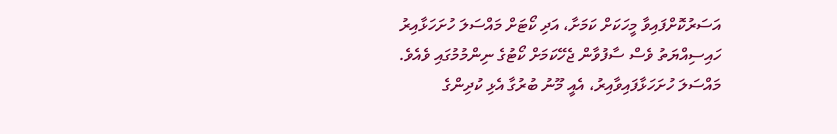އަސަރުކޮށްފައިވާ މީހަކަށް ކަމަށާ، އަދި ކޯޓަށް މައްސަލަ ހުށަހަޅާއިރު ހައިސިއްޔަތު ވެސް ސާފުވާން ޖެހޭކަމަށް ކޯޓުގެ ނިންމުމުގައި ވެއެވެ.
މައްސަލަ ހުށަހަޅާފައިވާއިރު، އެއީ މޫނު ބުރުގާ އެޅި ކުދިންގެ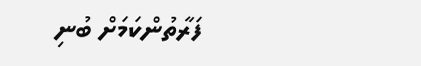ފަރާތުންކަމަށް ބުނި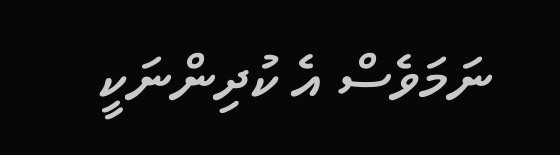ނަމަވެސް އެ ކުދިންނަކީ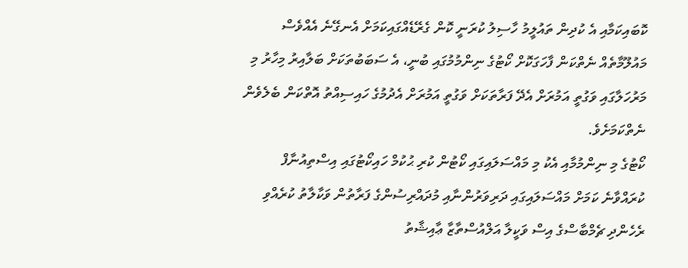ކޮބައިކަމާއި އެ ކުދިން ތައުލީމު ހާސިލު ކުރަނީ ކޮން ގެރޭޑެއްގައިކަމަށް އެނގޭނެ އެއްވެސް މައުލޫމާތެއް ނެތްކަން ފާހަގަކޮށް ކޯޓުގެ ނިންމުމުގައި ބުނީ، އެ ސަބަބުތަކަށް ބަލާއިރު މިހާރު މި މަރުހަލާގައި ވަގުތީ އަމުރަށް އެދޭ ފަރާތަކަށް ވަގުތީ އަމުރަށް އެދުމުގެ ހައިސިއްތު އޮތްކަން ބެލެވެން ނެތްކަމަށެވެ.
ކޯޓުގެ މި ނިންމުމާއި އެކު މި މައްސަލައިގައި ކޯޓުން ކުރި ޙުކުމް ހައިކޯޓުގައި އިސްތިއުނާފް ކުރައްވާނެ ކަމަށް މައްސަލައިގައި ދަރިވަރުންނާއި މުދައްރިސުންގެ ފަރާތުން ވަކާލާތު ކުރެއްވި ރެހެންދި ޗެމްބާސްގެ އިސް ވަކީލާ އަލްއުސްތާޒާ ޢާއިޝާތު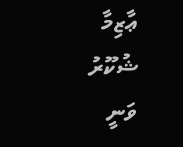ޢާޒިމާ ޝުކޫރު ވަނީ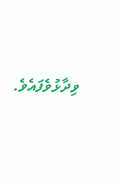ވިދާޅުވެފައެވެ.